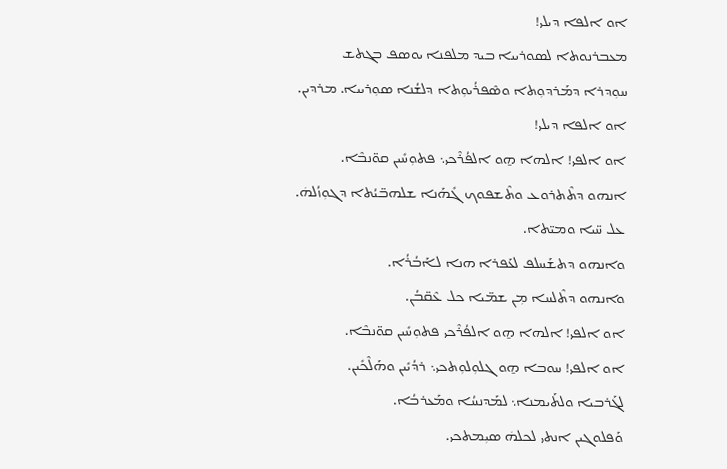ܐܘ ܐܠܦܐ ܕܝܠܝ!
ܡܥܒܪܢܘܬܐ ܠܣܘܪܝܝܐ ܒܝܕ ܡܠܦܢܐ ܝܘܣܦ ܒܓܬܫ
ܚܘܼܕܪܐ ܕܡܰܪܕܘܼܬܐ ܘܣܶܦܪܳܝܘܼܬܐ ܕܠܫܳܢܐ ܣܘܼܪܝܝܐ. ܡܪܕܝܢ.
ܐܘ ܐܠܦܐ ܕܝܠܝ!
ܐܘ ܐܠܦܝ! ܐܠܗܐ ܗ̱ܘ ܐܠܦܳܪܶܟܝ܆ ܦܬܘܼܚܺܝܢ ܩܘ̈ܢܒܶܐ.
ܐܢܗܘ ܕܬܶܬܪܘܥ ܘܬܶܫܦܘܟ ܓܺܗܰܢܐ ܫܠܗܒ̈ܝܳܬܐ ܕܓܘܼܙܳܠܗܿ.
ܥܠ ܚ̈ܝܐ ܘܡܝ̈ܬܐ.
ܘܐܢܗܘ ܕܬܫܰܚܠܦ ܠܥܰܦܪܐ ܗܢܐ ܠܐܰܒܳܪܳܐ.
ܘܐܢܗܘ ܕܬܶܠܚܐ ܡܼܢ ܫܡ̈ܝܐ ܟܠ ܥܶܩ̈ܒܳܢ.
ܐܘ ܐܠܦܝ! ܐܠܗܐ ܗ̱ܘ ܐܠܦܳܪܶܟܝ ܦܬܘܼܚܺܝܢ ܩܘ̈ܢܒܶܐ.
ܐܘ ܐܠܦܝ! ܚܘܒܐ ܗ̱ܘ ܓܠܘܼܠܘܼܬܟܝ܆ ܪܕܳܝܺܝܢ ܘܗܰܠܶܟܺܝܢ.
ܠܓܰܪܒܝܐ ܘܠܬܰܝܡܢܐ܆ ܠܡܰܕܢܚܳܐ ܘܡܰܥܪܒܳܐ.
ܘܰܦܠܘܓܝܢ ܐܢܬܝ ܠܟܠܗܿ ܣܝܼܡܬܟܝ.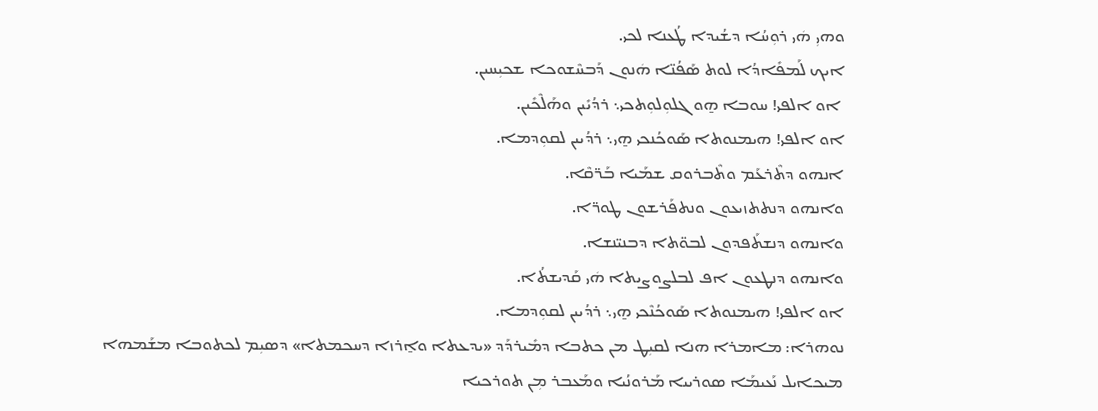ܘܗܝܼ ܗܿܝ ܪܘܼܚܳܐ ܕܫܳܝܕܐ ܛܳܥܢܐ ܠܟܝ.
ܐܝܟ ܠܰܡܦܺܐܕܳܐ ܠܘܬ ܣܰܦܳܢ̈ܐ ܗܿܢܘܢ ܕܰܒܚܶܫܘܟܐ ܫܟܝܼܚܝܢ.
 ܐܘ ܐܠܦܝ! ܚܘܒܐ ܗ̱ܘ ܓܠܘܼܠܘܼܬܟܝ܆ ܪܕܳܝܺܝܢ ܘܗܰܠܶܟܺܝܢ.
ܐܘ ܐܠܦܝ! ܗܝܡܢܘܬܐ ܣܰܘܟܳܢܟܝ ܗ̱ܝ܆ ܪܕܳܝܝܢ ܠܩܘܼܕܡܐ.
ܐܢܗܘ ܕܬܶܪܥܰܡ ܘܬܶܒܪܘܩ ܫܡܰܝܐ ܒܰܪ̈ܩܶܐ.
ܘܐܢܗܘ ܕܢܬܬܙܝܥܘܢ ܘܢܬܦܰܪܫܘܢ ܛܘܪ̈ܐ.
ܘܐܢܗܘ ܕܢܫܬܰܦܕܘܢ ܠܒܘ̈ܬܐ ܕܒܢܝ̈ܢܫܐ.
ܘܐܢܗܘ ܕܢܛܥܘܢ ܐܦ ܠܒܠܨܘܨܝܬܐ ܗܿܝ ܩܰܕܝܫܬܳܐ.
ܐܘ ܐܠܦܝ! ܗܝܡܢܘܬܐ ܣܰܘܟܳܢܶܟܝ ܗ̱ܝ܆ ܪܕܳܝܝܢ ܠܩܘܼܕܡܐ.
ܢܘܗܪܐ: ܡܐܡܪܐ ܗܢܐ ܠܩܝܼܛ ܡܢ ܟܬܒܐ ܕܡܺܝܪܕܰܕ «ܝܕܥܬܐ ܘܐ̱ܪܙܐ ܕܚܟܡܬܐ» ܕܣܝܼܡ ܠܟܬܘܒܐ ܡܫܰܡܗܐ ܡܝܟܐܝܠ ܢܰܥܝܡܰܐ ܣܘܪܝܝܐ ܡܰܪܘܢܳܝܐ ܘܡܰܥܒܪ ܡܼܢ ܬܘܪܟܝܐ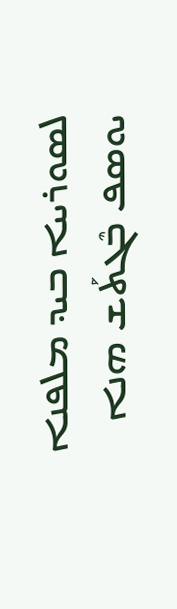ܠܣܘܪܝܝܐ ܒܝܕ ܡܠܦܢܐ ܝܘܣܦ ܒܶܓܬܰܫ ܗܢܐ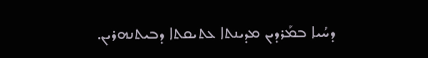ܕܚܳܝܐ ܒܡܰܪܕܝܢ ܡܕܝܢܬܐ ܥܬܝܩܬܐ ܕܒܝܬܢܗܪܝܢ.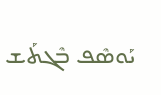ܝܰܘܣܶܦ ܒܶܓܬܰܫ